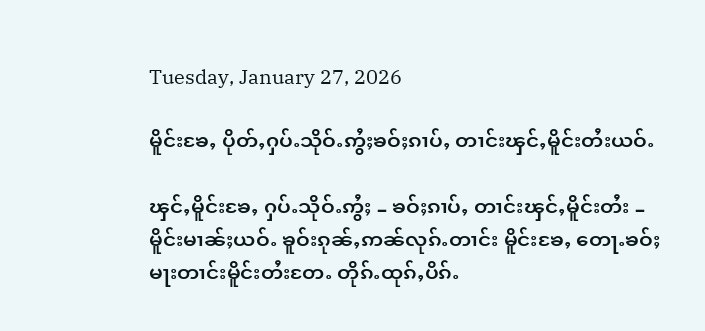Tuesday, January 27, 2026

မိူင်းၶႄႇ ပိုတ်ႇႁပ်ႉသိုဝ်ႉဢွႆႈၶဝ်ႈၵၢပ်ႇ တၢင်းၾင်ႇမိူင်းတႆးယဝ်ႉ

ၾင်ႇမိူင်းၶႄႇ ႁပ်ႉသိုဝ်ႉဢွႆႈ – ၶဝ်ႈၵၢပ်ႇ တၢင်းၾင်ႇမိူင်းတႆး – မိူင်းမၢၼ်ႈယဝ်ႉ ၶူဝ်းၵုၼ်ႇဢၼ်လုၵ်ႉတၢင်း မိူင်းၶႄႇ တေႃႉၶဝ်ႈမႃးတၢင်းမိူင်းတႆးတႄႉ တိုၵ်ႉထုၵ်ႇပိၵ်ႉ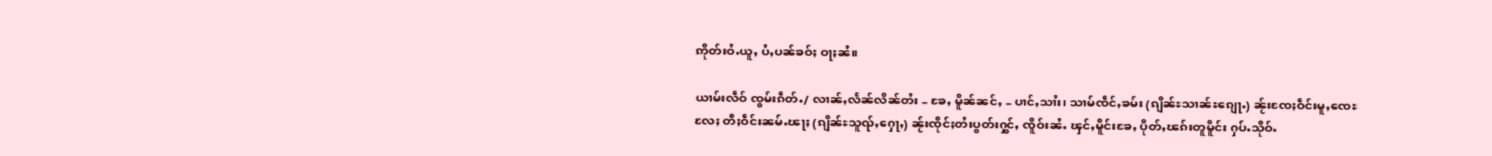ဢိုတ်းဝႆႉယူႇ ပႆႇပၼ်ၶဝ်ႈ ဝႃႈၼႆ။

ယၢမ်းလဵဝ် ၸွမ်းၵဵတ်ႉ/ လၢၼ်ႇလႅၼ်လိၼ်တႆး – ၶႄႇ မိူၼ်ၼင်ႇ – ပၢင်ႇသၢႆး၊ သၢမ်ၸဵင်ႇၶမ်း (ၵျိၼ်ႊသၢၼ်ႊၵျေႃႉ) ၼႂ်းၸႄႈဝဵင်းမူႇၸေႊလႄႈ တီႈဝဵင်းၼမ်ႉၽႃႈ (ၵျိၼ်ႊသူၺ်ႇႁေႃႇ) ၼႂ်းၸိုင်ႈတႆးပွတ်းႁွင်ႇ ၸိူဝ်းၼႆႉ ၾင်ႇမိူင်းၶႄႇ ပိုတ်ႇၽၵ်းတူမိူင်း ႁပ်ႉသိုဝ်ႉ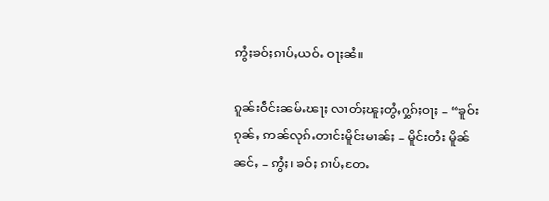ဢွႆႈၶဝ်ႈၵၢပ်ႇယဝ်ႉ ဝႃႈၼႆ။

ၵူၼ်းဝဵင်းၼမ်ႉၽႃႈ လၢတ်ႈၽူႈတွႆႇႁွၵ်ႈဝႃႈ – “ၶူဝ်းၵုၼ်ႇ ဢၼ်လုၵ်ႉတၢင်းမိူင်းမၢၼ်ႈ – မိူင်းတႆး မိူၼ်ၼင်ႇ – ဢွႆႈ၊ ၶဝ်ႈ ၵၢပ်ႇတႄႉ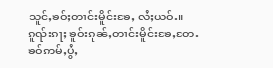သူင်ႇၶဝ်ႈတၢင်းမိူင်းၶႄႇ လႆႈယဝ်ႉ။ ၵူၺ်းၵႃႈ ၶူဝ်းၵုၼ်ႇတၢင်းမိူင်းၶႄႇတႄႉ ၶဝ်ဢမ်ႇပွႆႇ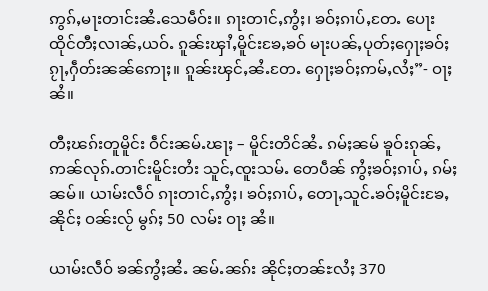ဢွၵ်ႇမႃးတၢင်းၼႆႉသေမဵဝ်း။ ၵႃးတၢင်ႇဢွႆႈ၊ ၶဝ်ႈၵၢပ်ႇတႄႉ ပေႃးထိုင်တီႈလၢၼ်ႇယဝ်ႉ ၵူၼ်းၾၢႆႇမိူင်းၶႄႇၶဝ် မႃးပၼ်ႇပုတ်ႈႁေႃႈၶဝ်ႈၵႂႃႇႁဵတ်းၼၼ်ဢေႃႈ။ ၵူၼ်းၾင်ႇၼႆႉတႄႉ ႁေႃႈၶဝ်ႈဢမ်ႇလႆႈ”- ဝႃႈၼႆ။

တီႈၽၵ်းတူမိူင်း ဝဵင်းၼမ်ႉၽႃႈ – မိူင်းတိင်ၼႆႉ ၵမ်ႈၼမ် ၶူဝ်းၵုၼ်ႇ ဢၼ်လုၵ်ႉတၢင်းမိူင်းတႆး သူင်ႇၸူးသမ်ႉ တေပဵၼ် ဢွႆႈၶဝ်ႈၵၢပ်ႇ ၵမ်ႈၼမ်။ ယၢမ်းလဵဝ် ၵႃးတၢင်ႇဢွႆႈ၊ ၶဝ်ႈၵၢပ်ႇ တေႃႇသူင်ႉၶဝ်ႈမိူင်းၶႄႇ ၼိုင်ႈ ဝၼ်းလႂ် မွၵ်ႈ 50 လမ်း ဝႃႈ ၼႆ။

ယၢမ်းလဵဝ် ၶၼ်ဢွႆႈၼႆႉ ၼမ်ႉၼၵ်း ၼိုင်ႈတၼ်ႊလႆႈ 370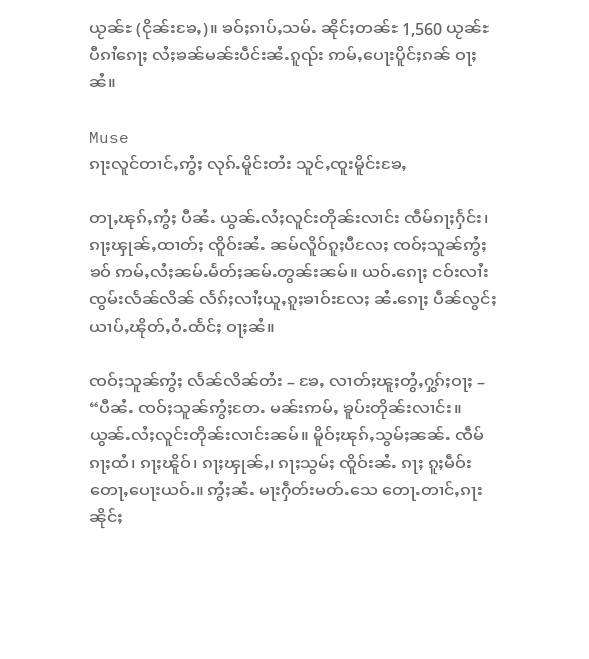ယႂၼ်ႊ (ငိုၼ်းၶႄႇ)။ ၶဝ်ႈၵၢပ်ႇသမ်ႉ ၼိုင်ႈတၼ်ႊ 1,560 ယႂၼ်ႊ ပီၵၢႆၵေႃႈ လႆႈၶၼ်မၼ်းပဵင်းၼႆႉၵူၺ်း ဢမ်ႇပေႃးပိူင်ႈၵၼ် ဝႃႈၼႆ။

Muse
ၵႃးလူင်တၢင်ႇဢွႆႈ လုၵ်ႉမိူင်းတႆး သူင်ႇၸူးမိူင်းၶႄႇ

တႃႇၽုၵ်ႇဢွႆႈ ပီၼႆႉ ယွၼ်ႉလႆႈလူင်းတိုၼ်းလၢင်း ၸဵမ်ၵႃႈႁႅင်း၊ ၵႃႈၾုၼ်ႇထၢတ်ႈ ၸိူဝ်းၼႆႉ ၼမ်လိူဝ်ၵူႈပီလႄႈ ၸဝ်ႈသူၼ်ဢွႆႈၶဝ် ဢမ်ႇလႆႈၼမ်ႉမႅတ်ႈၼမ်ႉတွၼ်းၼမ်။ ယဝ်ႉၵေႃႈ ငဝ်းလၢႆး ၸွမ်းလႅၼ်လိၼ် လႅၵ်ႈလၢႆႈယူႇၵူႈၶၢဝ်းလႄႈ ၼႆႉၵေႃႈ ပဵၼ်လွင်ႈယၢပ်ႇၽိုတ်ႇဝႆႉထႅင်ႈ ဝႃႈၼႆ။

ၸဝ်ႈသူၼ်ဢွႆႈ လႅၼ်လိၼ်တႆး – ၶႄႇ လၢတ်ႈၽူႈတွႆႇႁွၵ်ႈဝႃႈ – “ပီၼႆႉ ၸဝ်ႈသူၼ်ဢွႆႈတႄႉ မၼ်းဢမ်ႇ ၶူပ်းတိုၼ်းလၢင်း။ ယွၼ်ႉလႆႈလူင်းတိုၼ်းလၢင်းၼမ်။ မိူဝ်ႈၽုၵ်ႇသွမ်ႈၼၼ်ႉ ၸဵမ်ၵႃႈထႆ၊ ၵႃႈၽိူဝ်၊ ၵႃႈၾုၼ်ႇ၊ ၵႃႈသွမ်ႈ ၸိူဝ်းၼႆႉ ၵႃႈ ၵူႈမဵဝ်း တေႃႇပေႃးယဝ်ႉ။ ဢွႆႈၼႆႉ မႃးႁဵတ်းမတ်ႉသေ တေႃႉတၢင်ႇၵႃး ၼိုင်ႈ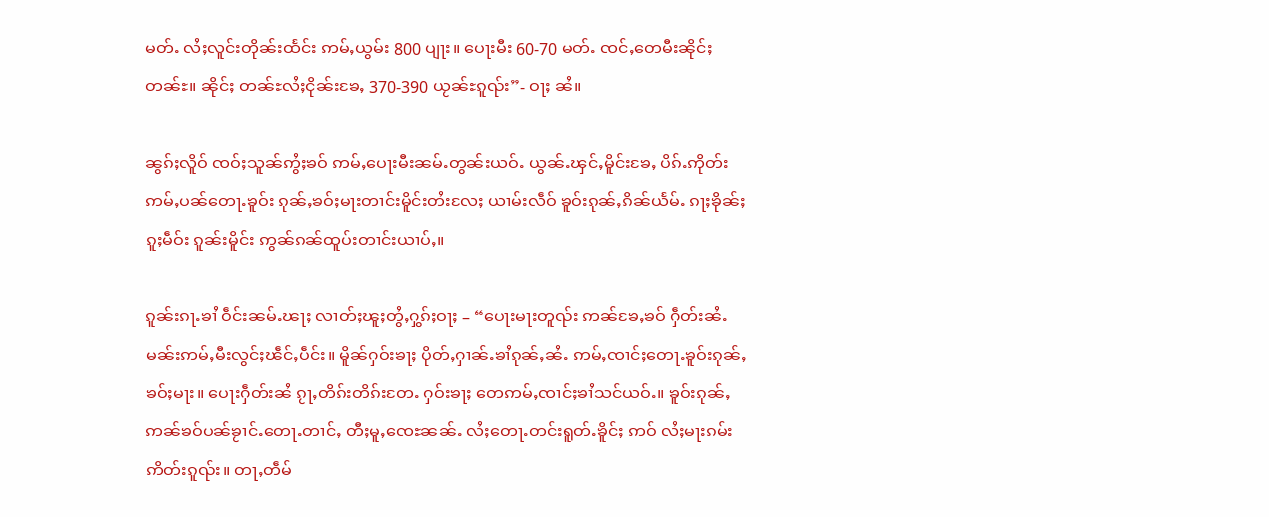မတ်ႉ လႆႈလူင်းတိုၼ်းထႅင်း ဢမ်ႇယွမ်း 800 ပျႃး။ ပေႃးမီး 60-70 မတ်ႉ ၸင်ႇတေမီးၼိုင်ႈတၼ်ႊ။ ၼိုင်ႈ တၼ်ႊလႆႈငိုၼ်းၶႄႇ 370-390 ယႂၼ်ႊၵူၺ်း”- ဝႃႈ ၼႆ။

ၼွၵ်ႈလိူဝ် ၸဝ်ႈသူၼ်ဢွႆႈၶဝ် ဢမ်ႇပေႃးမီးၼမ်ႉတွၼ်းယဝ်ႉ ယွၼ်ႉၾင်ႇမိူင်းၶႄႇ ပိၵ်ႉဢိုတ်း ဢမ်ႇပၼ်တေႃႉၶူဝ်း ၵုၼ်ႇၶဝ်ႈမႃးတၢင်းမိူင်းတႆးလႄႈ ယၢမ်းလဵဝ် ၶူဝ်းၵုၼ်ႇၵိၼ်ယႅမ်ႉ ၵႃႈၶိုၼ်ႈၵူႈမဵဝ်း ၵူၼ်းမိူင်း ဢွၼ်ၵၼ်ထူပ်းတၢင်းယၢပ်ႇ။

ၵူၼ်းၵႃႉၶၢႆ ဝဵင်းၼမ်ႉၽႃႈ လၢတ်ႈၽူႈတွႆႇႁွၵ်ႈဝႃႈ – “ပေႃးမႃးတူၺ်း ဢၼ်ၶႄႇၶဝ် ႁဵတ်းၼႆႉ မၼ်းဢမ်ႇမီးလွင်ႈၽဵင်ႇပဵင်း။ မိူၼ်ႁဝ်းၶႃႈ ပိုတ်ႇႁၢၼ်ႉၶၢႆၵုၼ်ႇၼႆႉ ဢမ်ႇၸၢင်ႈတေႃႉၶူဝ်းၵုၼ်ႇၶဝ်ႈမႃး။ ပေႃးႁဵတ်းၼႆ ၵႂႃႇတိၵ်းတိၵ်းတႄႉ ႁဝ်းၶႃႈ တေဢမ်ႇၸၢင်ႈၶၢႆသင်ယဝ်ႉ။ ၶူဝ်းၵုၼ်ႇ ဢၼ်ၶဝ်ပၼ်ၶႂၢင်ႉတေႃႉတၢင်ႇ တီႈမူႇၸေႊၼၼ်ႉ လႆႈတေႃႉတင်းရူတ်ႉၶိူင်ႈ ဢဝ် လႆႈမႃးၵမ်းဢိတ်းၵူၺ်း။ တႃႇတဵမ်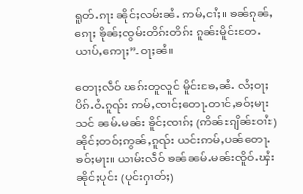ရူတ်ႉၵႃး ၼိုင်ႈလမ်းၼႆႉ ဢမ်ႇငၢႆႈ။ ၶၼ်ၵုၼ်ႇၵေႃႈ ၶိုၼ်ႈၸွမ်းတိၵ်းတိၵ်း ၵူၼ်းမိူင်းတႄႉ ယၢပ်ႇဢေႃႈ”-ဝႃႈၼႆ။

တေႃႈလဵဝ် ၽၵ်းတူလူင် မိူင်းၶႄႇၼႆႉ လႆႈဝႃႈပိၵ်ႉဝႆႉၵူၺ်း ဢမ်ႇၸၢင်ႈတေႃႉတၢင်ႇၶဝ်ႈမႃးသင် ၼမ်ႉမၼ်း ၶိူင်ႈၸၢၵ်ႈ (ဢိၼ်ႊၵျိၼ်ႊဝၢႆႊ) ၼိုင်ႈတဝ်ႈဢွၼ်ႇၵူၺ်း ယင်းဢမ်ႇပၼ်တေႃႉၶဝ်ႈမႃး။ ယၢမ်းလဵဝ် ၶၼ်ၼမ်ႉမၼ်းၸိူဝ်ႉၾႆး ၼိုင်ႈပုင်း (ပုင်းႁၢတ်ႈ)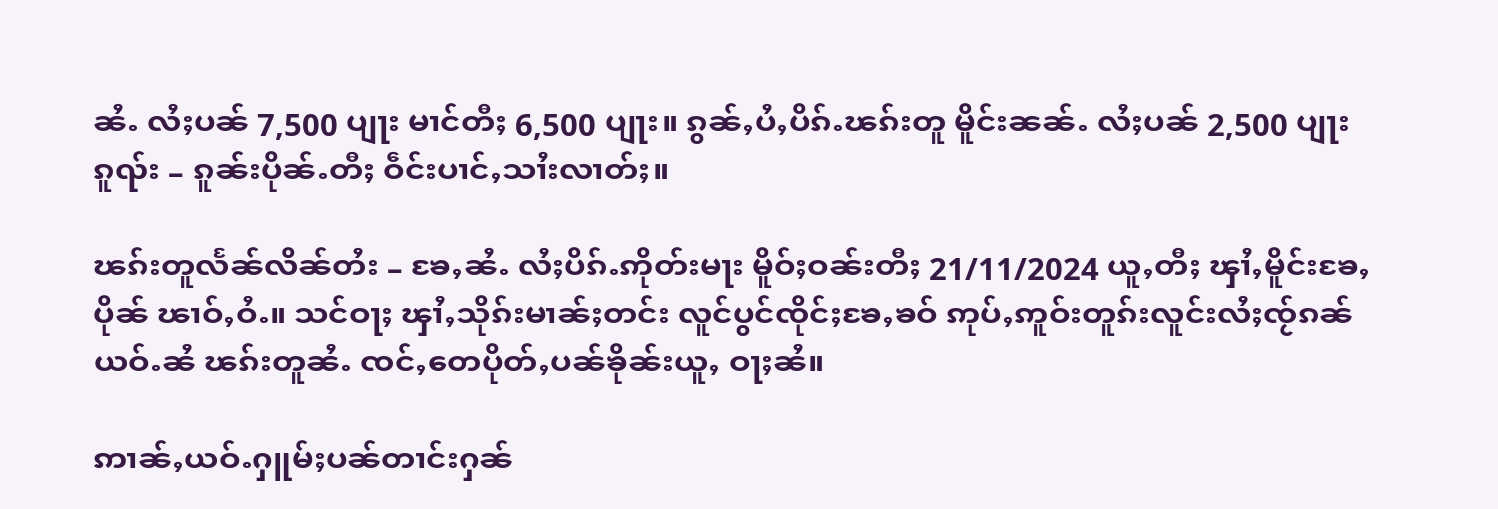ၼႆႉ လႆႈပၼ် 7,500 ပျႃး မၢင်တီႈ 6,500 ပျႃး။ ၵွၼ်ႇပႆႇပိၵ်ႉၽၵ်းတူ မိူင်းၼၼ်ႉ လႆႈပၼ် 2,500 ပျႃး ၵူၺ်း – ၵူၼ်းပိုၼ်ႉတီႈ ဝဵင်းပၢင်ႇသၢႆးလၢတ်ႈ။

ၽၵ်းတူလႅၼ်လိၼ်တႆး – ၶႄႇၼႆႉ လႆႈပိၵ်ႉဢိုတ်းမႃး မိူဝ်ႈဝၼ်းတီႈ 21/11/2024 ယူႇတီႈ ၾၢႆႇမိူင်းၶႄႇ ပိုၼ် ၽၢဝ်ႇဝႆႉ။ သင်ဝႃႈ ၾၢႆႇသိုၵ်းမၢၼ်ႈတင်း လူင်ပွင်ၸိုင်ႈၶႄႇၶဝ် ဢုပ်ႇဢူဝ်းတူၵ်းလူင်းလႆႈၸႂ်ၵၼ်ယဝ်ႉၼႆ ၽၵ်းတူၼႆႉ ၸင်ႇတေပိုတ်ႇပၼ်ၶိုၼ်းယူႇ ဝႃႈၼႆ။

ဢၢၼ်ႇယဝ်ႉႁူမ်ႈပၼ်တၢင်းႁၼ်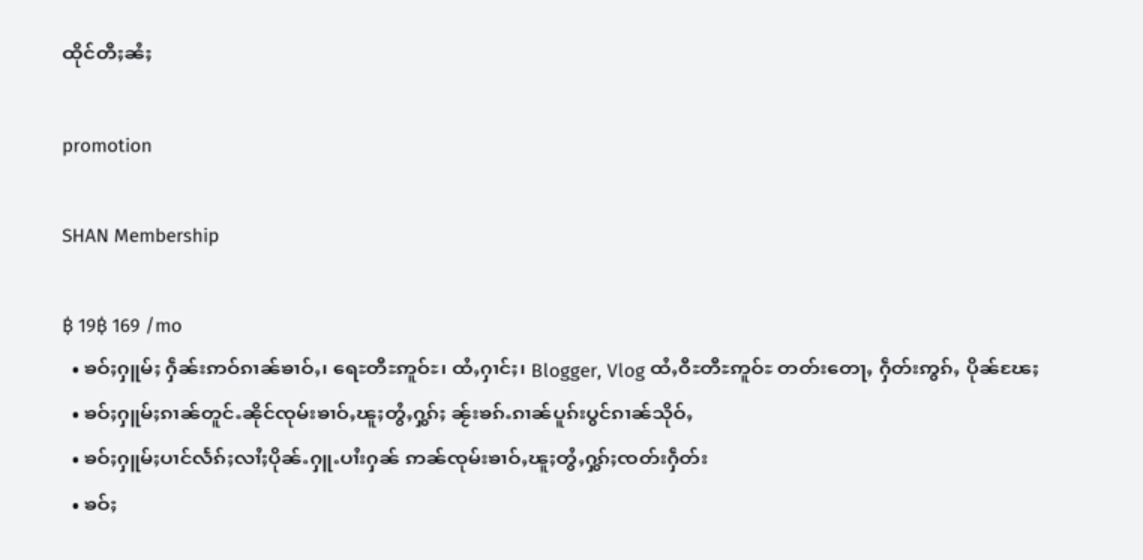ထိုင်တီႈၼႆႈ

promotion

SHAN Membership

฿ 19฿ 169 /mo
  • ၶဝ်ႈႁူမ်ႈ ႁဵၼ်းဢဝ်ၵၢၼ်ၶၢဝ်ႇ၊ ရေႊတီႊဢူဝ်ႊ၊ ထႆႇႁၢင်ႈ၊ Blogger, Vlog ထႆႇဝီႊတီႊဢူဝ်ႊ တတ်းတေႃႇ ႁဵတ်းဢွၵ်ႇ ပိုၼ်ၽႄႈ
  • ၶဝ်ႈႁူမ်ႈၵၢၼ်တူင်ႉၼိုင်ၸုမ်းၶၢဝ်ႇၽူႈတွႆႇႁွၵ်ႈ ၼႂ်းၶၵ်ႉၵၢၼ်ပူၵ်းပွင်ၵၢၼ်သိုဝ်ႇ
  • ၶဝ်ႈႁူမ်ႈပၢင်လႅၵ်ႈလၢႆႈပိုၼ်ႉႁူႉပၢႆးႁၼ် ဢၼ်ၸုမ်းၶၢဝ်ႇၽူႈတွႆႇႁွၵ်ႈၸတ်းႁဵတ်း
  • ၶဝ်ႈ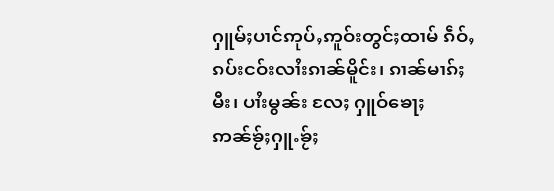ႁူမ်ႈပၢင်ဢုပ်ႇဢူဝ်းတွင်ႈထၢမ် ၵဵဝ်ႇၵပ်းငဝ်းလၢႆးၵၢၼ်မိူင်း၊ ၵၢၼ်မၢၵ်ႈမီး၊ ပၢႆးမွၼ်း လႄႈ ႁူဝ်ၶေႃႈ ဢၼ်ၶႂ်ႈႁူႉၶႂ်ႈ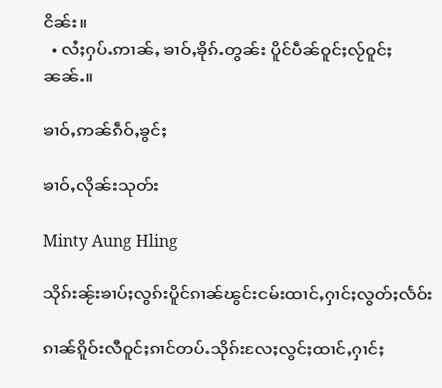ငိၼ်း။
  • လႆႈႁပ်ႉဢၢၼ်ႇ ၶၢဝ်ႇၶိုၵ်ႉတွၼ်း ပိူင်ပဵၼ်ဝူင်ႈလႂ်ဝူင်ႈ ၼၼ်ႉ။

ၶၢဝ်ႇဢၼ်ၵဵဝ်ႇၶွင်ႈ

ၶၢဝ်ႇလိုၼ်းသုတ်း

Minty Aung Hling

သိုၵ်းၼႂ်းၶၢပ်ႈလွၵ်းပိူင်ၵၢၼ်ၽွင်းငမ်းထၢင်ႇႁၢင်ႈလွတ်ႈလႅဝ်း

ၵၢၼ်ၵိူဝ်းလီဝူင်ႈၵၢင်တပ်ႉသိုၵ်းလႄႈလွင်ႈထၢင်ႇႁၢင်ႈ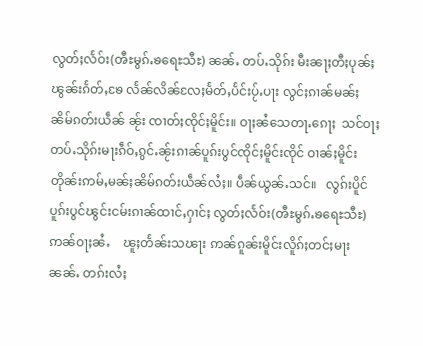လွတ်ႈလႅဝ်း(ၻီႊမွၵ်ႉၶရေႊသီႊ) ၼၼ်ႉ တပ်ႉသိုၵ်း မီးၼႃႈတီႈပုၼ်ႈၽွၼ်းၵႅတ်ႇၶႄ လႅၼ်လိၼ်လႄႈမႅတ်ႇပႅင်းပႂ်ႉပႃး လွင်ႈၵၢၼ်မၼ်ႈ ၼိမ်ၵတ်းယဵၼ် ၼႂ်း ၸၢတ်ႈၸိုင်ႈမိူင်း။ ဝႃႈၼႆသေတႃႉၵေႃႈ  သင်ဝႃႈတပ်ႉသိုၵ်းမႃးၵဵဝ်ႇၵွင်ႉၼႂ်းၵၢၼ်ပူၵ်းပွင်ၸိုင်ႈမိူင်းၸိုင် ဝၢၼ်ႈမိူင်းတိုၼ်းဢမ်ႇမၼ်ႈၼိမ်ၵတ်းယဵၼ်လႆႈ။ ပဵၼ်ယွၼ်ႉသင်။   လွၵ်းပိူင်ပူၵ်းပွင်ၽွင်းငမ်းၵၢၼ်ထၢင်ႇႁၢင်ႈ လွတ်ႈလႅဝ်း(ၻီႊမွၵ်ႉၶရေႊသီႊ) ဢၼ်ဝႃႈၼႆႉ    ၽူႈတႅၼ်းသၽႃး ဢၼ်ၵူၼ်းမိူင်းလိူၵ်ႈတင်ႈမႃးၼၼ်ႉ တၵ်းလႆႈ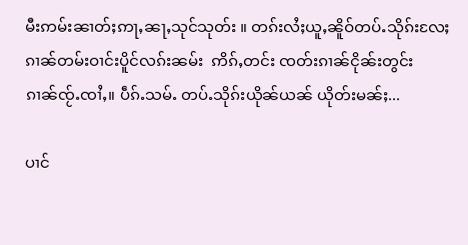မီးဢမ်းၼၢတ်ႈဢႃႇၼႃႇသုင်သုတ်း ။ တၵ်းလႆႈယူႇၼိူဝ်တပ်ႉသိုၵ်းလႄႈၵၢၼ်တမ်းဝၢင်းပိူင်လၵ်းၼမ်း  ဢိၵ်ႇတင်း ၸတ်းၵၢၼ်ငိုၼ်းတွင်းၵၢၼ်ၸႂ်ႉၸၢႆႇ။ ပဵၵ်ႉသမ်ႉ တပ်ႉသိုၵ်းယိုၼ်ယၼ် ယိုတ်းမၼ်ႈ...

ပၢင်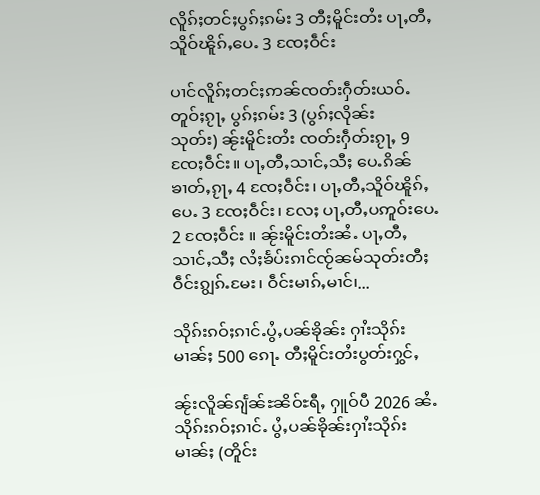လိူၵ်ႈတင်ႈပွၵ်ႈၵမ်း 3 တီႈမိူင်းတႆး ပႃႇတီႇသိူဝ်ၽိူၵ်ႇပေႉ 3 ၸႄႈဝဵင်း

ပၢင်လိူၵ်ႈတင်ႈဢၼ်ၸတ်းႁဵတ်းယဝ်ႉတူဝ်ႈၵႂႃႇ ပွၵ်ႈၵမ်း 3 (ပွၵ်ႈလိုၼ်းသုတ်း) ၼႂ်းမိူင်းတႆး ၸတ်းႁဵတ်းၵႂႃႇ 9 ၸႄႈဝဵင်း။ ပႃႇတီႇသၢင်ႇသီႈ ပေႉၵိၼ်ၶၢတ်ႇၵႂႃႇ 4 ၸႄႈဝဵင်း၊ ပႃႇတီႇသိူဝ်ၽိူၵ်ႇ ပေႉ 3 ၸႄႈဝဵင်း၊ လႄႈ ပႃႇတီႇပဢူဝ်းပေႉ 2 ၸႄႈဝဵင်း ။ ၼႂ်းမိူင်းတႆးၼႆႉ ပႃႇတီႇသၢင်ႇသီႈ လႆႈၶႅပ်းၵၢင်ၸႂ်ၼမ်သုတ်းတီႈဝဵင်းၵျွၵ်ႉမႄး၊ ဝဵင်းမၢၵ်ႇမၢင်၊...

သိုၵ်းၵဝ်ႈၵၢင်ႉပွႆႇပၼ်ၶိုၼ်း ႁၢႆးသိုၵ်းမၢၼ်ႈ 500 ၵေႃႉ တီႈမိူင်းတႆးပွတ်းႁွင်ႇ

ၼႂ်းလိူၼ်ၵျႅၼ်ႊၼိဝ်ႊရီႇ ႁူဝ်ပီ 2026 ၼႆႉ သိုၵ်းၵဝ်ႈၵၢင်ႉ ပွႆႇပၼ်ၶိုၼ်းႁၢႆးသိုၵ်းမၢၼ်ႈ (တိူင်း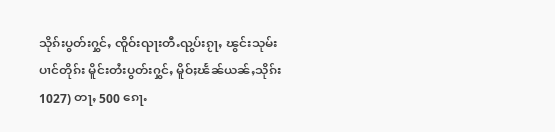သိုၵ်းပွတ်းႁွင်ႇ ၸိူဝ်းၺႃးတီႉၺွပ်းၵႂႃႇ ၽွင်းသုမ်းပၢင်တိုၵ်း မိူင်းတႆးပွတ်းႁွင်ႇ မိူဝ်ႈၽႅၼ်ယၼ်ႇသိုၵ်း 1027) တႃႇ 500 ၵေႃႉ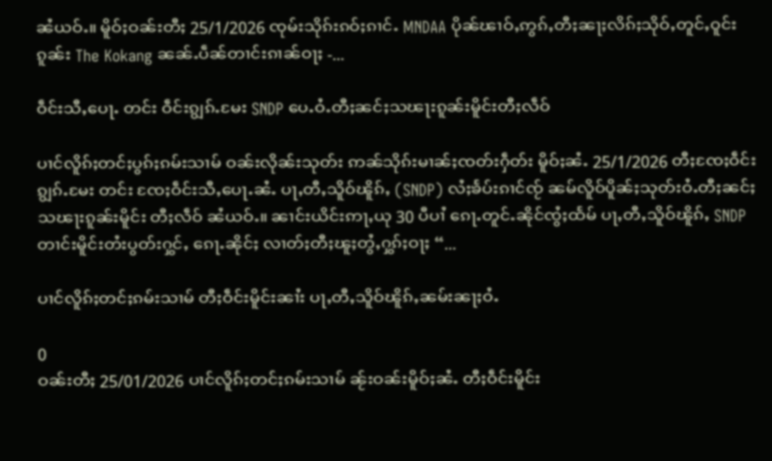ၼႆယဝ်ႉ။ မိူဝ်ႈဝၼ်းတီႈ 25/1/2026 ၸုမ်းသိုၵ်းၵဝ်ႈၵၢင်ႉ MNDAA ပိုၼ်ၽၢဝ်ႇဢွၵ်ႇတီႈၼႃႈလိၵ်ႈသိုဝ်ႇတူင်ႇဝူင်းၵူၼ်း The Kokang ၼၼ်ႉပဵၼ်တၢင်းၵၢၼ်ဝႃႈ -...

ဝဵင်းသီႇပေႃႉ တင်း ဝဵင်းၵျွၵ်ႉမႄး SNDP ပေႉဝႆႉတီႈၼင်ႈသၽႃးၵူၼ်းမိူင်းတီႈလဵဝ်

ပၢင်လိူၵ်ႈတင်ႈပွၵ်ႈၵမ်းသၢမ် ဝၼ်းလိုၼ်းသုတ်း ဢၼ်သိုၵ်းမၢၼ်ႈၸတ်းႁဵတ်း မိူဝ်ႈၼႆႉ 25/1/2026 တီႈၸႄႈဝဵင်းၵျွၵ်ႉမႄး တင်း ၸႄႈဝဵင်းသီႇပေႃႉၼႆႉ ပႃႇတီႇသိူဝ်ၽိူၵ်ႇ (SNDP) လႆႈၶႅပ်းၵၢင်ၸႂ် ၼမ်လိူဝ်ပိူၼ်ႈသုတ်းဝႆႉတီႈၼင်ႈ သၽႃးၵူၼ်းမိူင်း တီႈလဵဝ် ၼႆယဝ်ႉ။ ၼၢင်းယိင်းဢႃႇယု 30 ပီပၢႆ ၵေႃႉတူင်ႉၼိုင်ၸွႆႈထႅမ် ပႃႇတီႇသိူဝ်ၽိူၵ်ႇ SNDP တၢင်းမိူင်းတႆးပွတ်းႁွင်ႇ ၵေႃႉၼိုင်ႈ လၢတ်ႈတီႈၽူႈတွႆႇႁွၵ်ႈဝႃႈ “...

ပၢင်လိူၵ်ႈတင်ႈၵမ်းသၢမ် တီႈဝဵင်းမိူင်းၼၢႆး ပႃႇတီႇသိူဝ်ၽိူၵ်ႇၼမ်းၼႃႈဝႆႉ

0
ဝၼ်းတီႈ 25/01/2026 ပၢင်လိူၵ်ႈတင်ႈၵမ်းသၢမ် ၼႂ်းဝၼ်းမိူဝ်ႈၼႆႉ တီႈဝဵင်းမိူင်း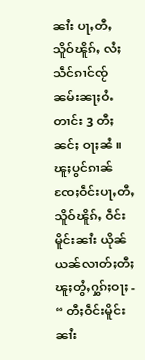ၼၢႆး ပႃႇတီႇသိူဝ်ၽိူၵ်ႇ လႆႈသဵင်ၵၢင်ၸႂ် ၼမ်းၼႃႈဝႆႉတၢင်း 3 တီႈၼင်ႈ ဝႃႈၼႆ ။ ၽူႈပွင်ၵၢၼ်ၸႄႈဝဵင်းပႃႇတီႇသိူဝ်ၽိူၵ်ႇ ဝဵင်းမိူင်းၼၢႆး ယိုၼ်ယၼ်လၢတ်ႈတီႈၽူႈတွႆႇႁွၵ်ႈဝႃႈ - “ တီႈဝဵင်းမိူင်းၼၢႆး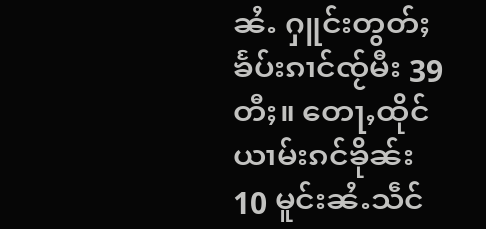ၼႆႉ ႁူင်းတွတ်ႈ ၶႅပ်းၵၢင်ၸႂ်မီး 39 တီႈ။ တေႃႇထိုင်ယၢမ်းၵင်ၶိုၼ်း 10 မူင်းၼႆႉသဵင်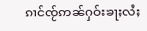ၵၢင်ၸႂ်ဢၼ်ႁဝ်းၶႃႈလႆႈ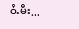ဝႆႉမီး...